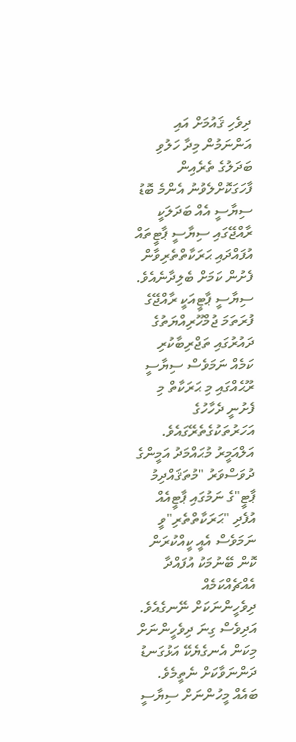ދިވެހި ޤައުމަށް އައި އަންނަމުން މިދާ ހަލުވި ބަދަލުގެ ތެރެއިން ފާހަގަކޮށްލެވުނު އެންމެ ބޮޑު ސިޔާސީ އެއް ބަދަލަކީ ރާއްޖޭގައި ސިޔާސީ ޕާޓީތައް އުފައްދައި ޙަރަކާތްތެރިވާން ފެށުން ކަމަށް ބެލިދާނެއެވެ. ސިޔާސީ ޕާޓީއަކީ ރާއްޖޭގެ ފުރަތަމަ ޖުމްހޫރިއްޔަތުގެ ދައުރުގައި ތަޖްރިބާކުރި ކަމެއް ނަމަވެސް ސިޔާސީ ރޫޙެއްގައި މި ޙަރަކާތް މި ފެށުނީ ދެހާހުގެ އަހަރުތަކުގެތެރޭގައެވެ. އަލްއަމީރު މުޙައްމަދު އަމީންގެ ދުވަސްވަރު "މުތަޤައްދިމު ޕާޓީ"ގެ ނަމުގައި ޕާޓީއެއް އުފެދި "ޙަރަކާތްތެރި"ވީ ނަމަވެސް އެއީ ކީއްކުރަން ކޮން ބޭނުމަކު އުފައްދާ އެއްޗެއްކަމެއް ދިވެހީންނަކަށް ނޭނގެއެވެ. އަދިވެސް ގިނަ ދިވެހީންނަށް މިކަން އެނގެޔެކޭ އަޅުގަނޑު ދަންނަވާކަށް ނެތީމެވެ.
ބައެއް މީހުންނަށް ސިޔާސީ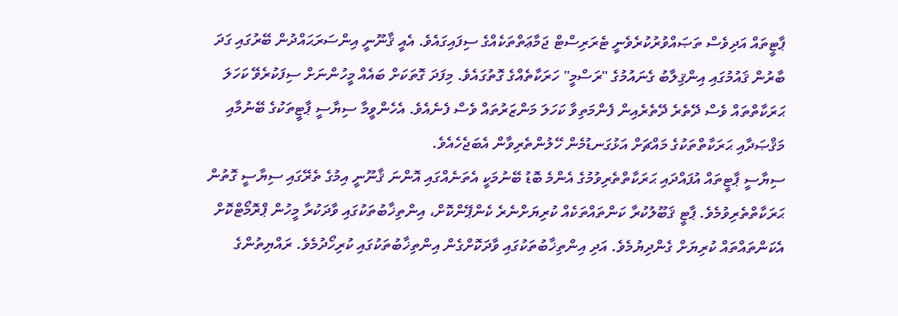ޕާޓީތައް އަދިވެސް ތަޞައްވުރުކުރެވެނީ ޓެރަރިސްޓް ޖަމާޢަތްތަކެއްގެ ސިފައިގައެވެ. އެއީ ޤާނޫނީ އިންސަރަޙައްދުން ބޭރުގައި ގަދަ ބާރުން ޤައުމުގައި އިންޤިލާބު ގެނައުމުގެ "ރަސްމީ" ހަރަކާތެއްގެ ގޮތުގައެވެ. މިފަދަ ގޮތަކަށް ބައެއް މީހުންނަށް ސިފަކުރެވޭ ކަހަލަ ޙަރަކާތްތައް ވެސް ދޭތެރެ ދޭތެރެއިން ފެންމަތިވާ ކަހަލަ މަންޒަރުތައް ވެސް ފެނެއެވެ. އެހެންވީމާ ސިޔާސީ ޕާޓީތަކުގެ ބޭނުމާއި މަޤްޞަދާއި ޙަރަކާތްތަކުގެ މައްޗަށް އަޅުގަނޑުމެން ހޭލުންތެރިވާން އެބަޖެހެއެވެ.
ސިޔާސީ ޕާޓީތައް އުފައްދައި ޙަރަކާތްތެރިވުމުގެ އެންމެ ބޮޑު ބޭނުމަކީ އެތަނެއްގައި އޮންނަ ޤާނޫނީ އިމުގެ ތެރޭގައި ސިޔާސީ ގޮތުން ޙަރަކާތްތެރިވުމެވެ. ޕާޓީ ޤަބޫލުކުރާ ކަންތައްތަކެއް ކުރިޔަށްނެރެ ކެންޕޭންކޮށް، އިންތިޚާބުތަކުގައި ވާދަކުރާ މީހުން ޕްރޮމޯޓްކޮށް އެކަންތައްތައް ކުރިޔަށް ގެންދިޔުމެވެ. އަދި އިންތިޚާބުތަކުގައި ވާދަކޮށްގެން އިންތިޚާބުތަކުގައި ކުރިހޯދުމެވެ. ރައްޔިތުންގެ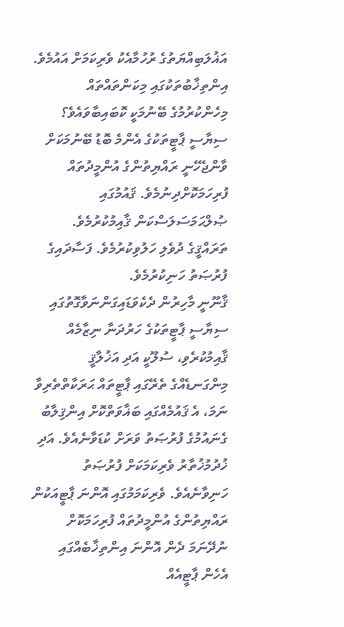އަޣުލަބިއްޔަތުގެ ރުހުމާއެކު ވެރިކަމަށް އައުމެވެ.
އިންތިޚާބުތަކުގައި މިކަންތައްތައް މިހެންކުރުމުގެ ބޭނުމަކީ ކޮބައިބާވައެވެ؟ ސިޔާސީ ޕާޓީތަކުގެ އެންމެ ބޮޑު ބޭނުމަކަށް ވާންޖެހޭނީ ރައްޔިތުންގެ އުންމީދުތައް ފުރިހަމަކޮށްދިނުމެވެ. ޤައުމުގައި ޞުލްޙަމަސަލަސްކަން ޤާއިމުކުރުމެވެ. ތަރައްޤީގެ ދުވެލި ހަލުވިކުރުމެވެ. ފަސާދައިގެ ފުރުޞަތު ހަނިކުރުމެވެ.
ޤާނޫނީ މާހިރުން ދެކެވަޑައިގަންނަވާގޮތުގައި ސިޔާސީ ޕާޓީތަކުގެ ހަރުދަނާ ނިޒާމެއް ޤާއިމުކުރެވި، ސުލޫކީ އަދި އަޚުލާޤީ މިންގަނޑެއްގެ ތެރޭގައި ޕާޓީތައް ޙަރަކާތްތެރިވާ ނަމަ، އެ ޤައުމެއްގައި ބަޣާވަތްކޮށް އިންޤިލާބު ގެނައުމުގެ ފުރުޞަތު ވަރަށް ކުޑަވާނެއެވެ. އަދި ޚުދުމުޚުތާރު ވެރިކަމަކަށް ފުރުޞަތު ހަނިވާނެއެވެ. ވެރިކަމަމުގައި އޮންނަ ޕާޓީއަކުން ރައްޔިތުންގެ އުންމީދުތައް ފުރިހަމަކޮށް ނުދޭނަމަ ދެން އޮންނަ އިންތިޚާބެއްގައި އެހެން ޕާޓީއެއް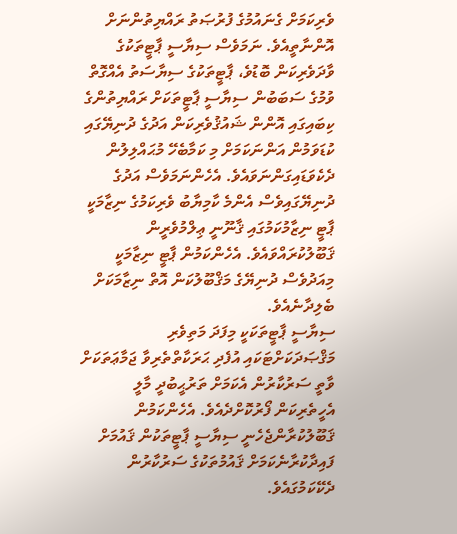ވެރިކަމަށް ގެނައުމުގެ ފުރުޞަތު ރައްޔިތުންނަށް އޮންނާތީއެވެ. ނަމަވެސް ސިޔާސީ ޕާޓީތަކުގެ ވާދަވެރިކަން ބޮޑުވެ، ޕާޓީތަކުގެ ސިޔާސަތު އެއްގޮތް ވުމުގެ ސަބަބުން ސިޔާސީ ޕާޓީތަކަށް ރައްޔިތުންގެ ކިބައިގައި އޮންން ޝައުޤުވެރިކަން އަދުގެ ދުނިޔޭގައި ކުޑަވަމުން އަންނަކަމަށް މި ކަމާބެހޭ މުޙައްލިލުން ދެކެވަޑައިގަންނަވައެވެ. އެހެންނަމަވެސް އަދުގެ ދުނިޔޭގައިވެސް އެންމެ ކާމިޔާބު ވެރިކަމުގެ ނިޒާމަކީ ޕާޓީ ނިޒާމުކަމުގައި ޤާނޫނީ ޢިލްމުވެރީން ޤަބޫލުކުރައްވައެވެ. އެހެންކަމުން ޕާޓީ ނިޒާމަކީ މިއަދުވެސް ދުނިޔޭގެ މަޤްބޫލުކަން އޮތް ނިޒާމަކަށް ބެލިދާނެއެވެ.
ސިޔާސީ ޕާޓީތަކަކީ މިފަދަ މަތިވެރި މަޤްޞަދަކަށްޓަކައި އުފެދި ޙަރަކާތްތެރިވާ ޖަމާޢަތަކަށް ވާތީ ސަރުކާރުން އެކަމަށް ތަރުޙީބުދީ މާލީ އެހީތެރިކަން ފޯރުކޮށްދެއެވެ. އެހެންކަމުން ޤަބޫލުކުރާންޖެހެނީ ސިޔާސީ ޕާޓީތަކުން ޤައުމަށް ފައިދާކުރާނެކަމަށް ޤައުމުތަކުގެ ސަރުކާރުން ދެކޭކަމުގައެވެ.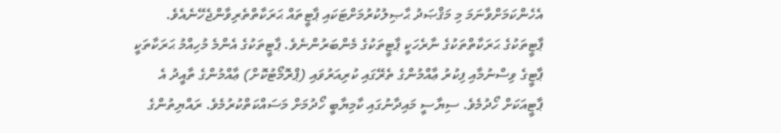އެހެންކަމަށްވާނަމަ މި މަޤްޞަދު ޙާޞިލުކުރުމަށްޓަކައި ޕާޓީތައް ޙަރަކާތްތެރިވާންޖެހޭނެއެވެ.
ޕާޓީތަކުގެ ޙަރަކާތްތަކުގެ ނާރެހަކީ ޕާޓީތަކުގެ މެންބަރުންނެވެ. ޕާޓީތަކުގެ އެންމެ މުހިއްމު ޙަރަކާތަކީ ޕާޓީގެ ވިސްނުމާއި ފިކުރު ޢާއްމުންގެ ތެރޭގައި ކުރިއަރުވައި (ޕްރޮމޯޓުކޮށް) ޢާއްމުންގެ ތާއީދު އެ ޕާޓީއަކަށް ހޯދުމެވެ. ސިޔާސީ މައިދާނުގައި ކާމިޔާބީ ހޯދުމަށް މަސައްކަތްކުރުމެވެ. ރައްޔިތުންގެ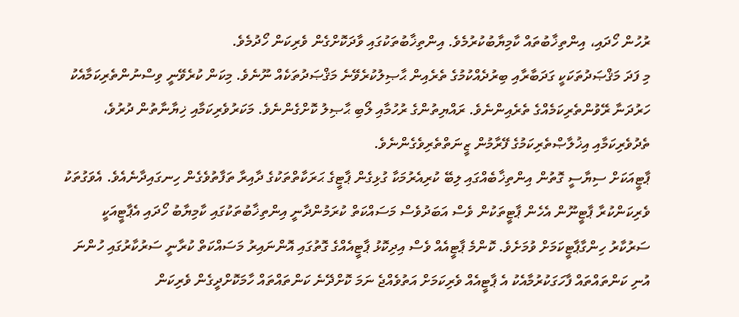ރުހުން ހޯދައި، އިންތިޚާބުތައް ކާމިޔާބުކުރުމެވެ. އިންތިޚާބުތަކުގައި ވާދަކޮށްގެން ވެރިކަން ހޯދުމެވެ.
މި ފަދަ މަޤްޞަދުތަކަކީ ގަދަބާރާއި ބިރުދެއްކުމުގެ ތެރެއިން ޙާޞިލުކުރެވޭނެ މަޤްޞަދުތަކެއް ނޫނެވެ. މިކަން ކުރެވޭނީ ވިސްނުންތެރިކަމާއެކު ހަރުދަނާ ރޭވުންތެރިކަމެއްގެ ތެރެއިންނެވެ. ރައްޔިތުންގެ ރުހުމާއި ލޯބި ޙާޞިލު ކޮށްގެންނެވެ. މަކަރުވެރިކަމާއި ޚިޔާނާތުން ދުރުވެ، ތެދުވެރިކަމާއި އިޚުލާޞްތެރިކަމުގެ ފޭރާމުން ޒީނަތްތެރިވެގެންނެވެ.
ޕާޓީއަކަށް ސިޔާސީ ގޮތުން އިންތިޚާބެއްގައި ލިބޭ ކުރިއެރުމަކާ ގުޅިގެން ޕާޓީގެ ޙަރަކާތްތަކުގެ ދާއިރާ ތަފާތުވެގެން ހިނގައިދާނެއެވެ. އެވަގުތަކު ވެރިކަންކުރާ ޕާޓީނޫން އެހެން ޕާޓީތަކުން ވެސް އަބަދުވެސް މަސައްކަތް ކުރަމުންދާނީ އިންތިޚާބުތަކުގައި ކާމިޔާބު ހޯދައި އެޕާޓީއަކީ ސަރުކާރު ހިންގާޕާޓީކަމަށް ވުމަށެވެ. ކޮންމެ ޕާޓީއެއް ވެސް އިދިކޮޅު ޕާޓީއެއްގެ ގޮތުގައި އޮންނައިރު މަސައްކަތް ކުރާނީ ސަރުކާރުގައި ހުންނަ އުނި ކަންތައްތައް ފާހަގަކުރުމާއެކު އެ ޕާޓީއެއް ވެރިކަމަށް އަތުވެއްޖެ ނަމަ ކޮށްދޭނެ ކަންތައްތައް ހާމަކޮށްދީގެން ވެރިކަން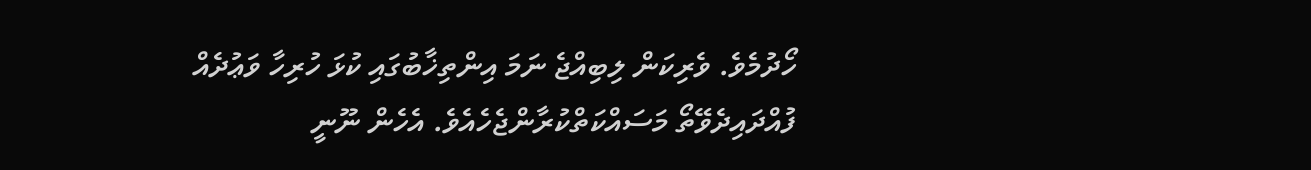ހޯދުމެވެ. ވެރިކަން ލިބިއްޖެ ނަމަ އިންތިޚާބުގައި ކުޅަ ހުރިހާ ވަޢުދެއް ފުއްދައިދެވޭތޯ މަސައްކަތްކުރާންޖެހެއެވެ. އެހެން ނޫނީ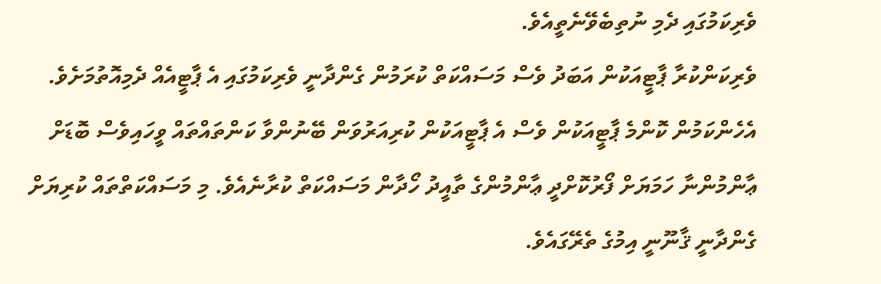ވެރިކަމުގައި ދެމި ނުތިބެވޭނެތީއެވެ.
ވެރިކަންކުރާ ޕާޓީއަކުން އަބަދު ވެސް މަސައްކަތް ކުރަމުން ގެންދާނީ ވެރިކަމުގައި އެ ޕާޓީއެއް ދެމިއޮތުމަށެވެ. އެހެންކަމުން ކޮންމެ ޕާޓީއަކުން ވެސް އެ ޕާޓީއަކުން ކުރިއަރުވަން ބޭނުންވާ ކަންތައްތައް ވީހައިވެސް ބޮޑަށް ޢާންމުންނާ ހަމަޔަށް ފޯރުކޮށްދީ ޢާންމުންގެ ތާއީދު ހޯދާން މަސައްކަތް ކުރާނެއެވެ. މި މަސައްކަތްތައް ކުރިޔަށް ގެންދާނީ ޤާނޫނީ އިމުގެ ތެރޭގައެވެ.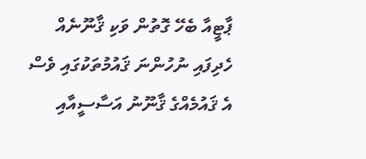ޕާޓީއާ ބެހޭ ގޮތުން ވަކި ޤާނޫނެއް ހެދިފައި ނުހުންނަ ޤައުމުތަކުގައި ވެސް އެ ޤައުމެއްގެ ޤާނޫނު އަސާސީއާއި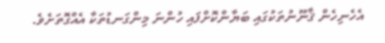އެހެނިހެން ޤާނޫނުތަކުގައި ބަޔާންކޮށްފައި ހުންނަ މިންގަނޑުތަކާ އެއްގޮތަށެވެ.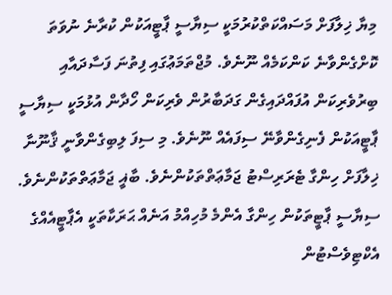މިޔާ ޚިލާފަށް މަސައްކަތްކުރުމަކީ ސިޔާސީ ޕާޓީއަކުން ކުރާނެ ނުވަތަ ކޮށްގެންވާނެ ކަންކަމެއް ނޫނެވެ. މުޖްތަމަޢުގައި ފިތުނަ ފަސާދައާއި ބިރުވެރިކަން އުފައްދައިގެން ގަދަބާރުން ވެރިކަން ހޯދާން އުޅުމަކީ ސިޔާސީ ޕާޓީއަކުން ފެނިގެންވާނޭ ސިފައެއް ނޫނެވެ. މި ސިފަ ލިބިގެންވާނީ ޤާނޫނާ ޚިލާފަށް ހިންގާ ޓެރަރިސްޓު ޖަމާޢަތްތަކުންނެވެ. ބާޣީ ޖަމާޢަތްތަކުންނެވެ.
ސިޔާސީ ޕާޓީތަކުން ހިންގާ އެންމެ މުހިއްމު އަނެއް ޙަރަކާތަކީ އެޕާޓީއެއްގެ އެކްޓިވެސްޓުން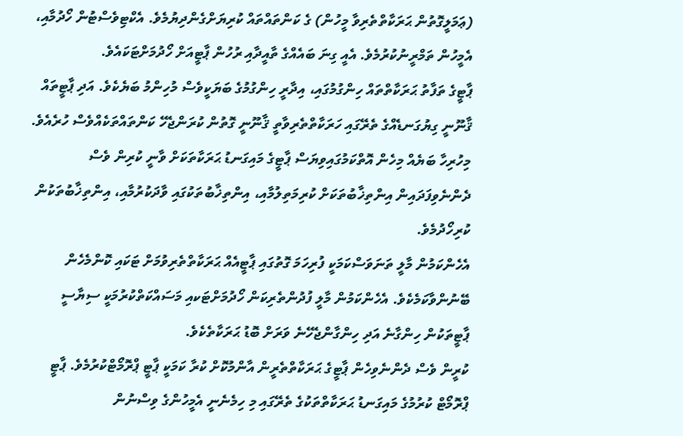(ޢަމަލީގޮތުން ޙަރަކާތްތެރިވާ މީހުން) ގެ ކަންތައްތައް ކުރިޔަށްގެންދިޔުމެވެ. އެކްޓިވެސްޓުން ހޯދުމާއި، އެމީހުން ތަމްރީނުކުރުމެވެ. އެއީ ގިނަ ބައެއްގެ ތާއީދާއި ރުހުން ޕާޓީއަށް ހޯދުމަށްޓަކައެވެ.
ޕާޓީގެ ތަފާތު ޙަރަކާތްތައް ހިންގުމުގައި، އިދާރީ ހިންގުމުގެ ބަޔަކީވެސް މުހިންމު ބަޔެކެވެ. އަދި ޕާޓީތައް ޤާނޫނީ ގިޔުގަނޑެއްގެ ތެރޭގައި ހަރަކާތްތެރިވާތީ ޤާނޫނީ ގޮތުން ކުރަންޖެހޭ ކަންތައްތަކެއްވެސް ހުރެއެވެ. މިހުރިހާ ބަޔެއް މިހެން އޮތްކަމުގައިވިޔަސް ޕާޓީގެ މައިގަނޑު ޙަރަކާތަކަށް ވާނީ ކުރިން ވެސް ދެންނެވިފަދައިން އިންތިޚާބުތަކަށް ކުރިމަތިލުމާއި، އިންތިޚާބުތަކުގައި ވާދަކުރުމާއި، އިންތިޚާބުތަކުން ކުރިހޯދުމެވެ.
އެހެންކަމުން މާލީ ތަނަވަސްކަމަކީ ފުރިހަމަ ގޮތުގައި ޕާޓީއެއް ޙަރަކާތްތެރިވުމަށް ޓަކައި ކޮންމެހެން ބޭނުންވާކަމެކެވެ. އެހެންކަމުން މާލީ ފުދުންތެރިކަން ހޯދުމަށްޓަކއި މަސައްކަތްކުރުމަކީ ސިޔާސީ ޕާޓީތަކުން ހިންގާނެ އަދި ހިންގާންޖެހޭނެ ވަރަށް ބޮޑު ޙަރަކާތެކެވެ.
ކުރީން ވެސް ދެންނެވިހެން ޕާޓީގެ ޙަރަކާތްތެރީން އާންމުކޮށް ކުރާ ކަމަކީ ޕާޓީ ޕްރޮމޯޓްކުރުމެވެ. ޕާޓީ ޕްރޮމޯޓް ކުރުމުގެ މައިގަނޑު ޙަރަކާތްތަކުގެ ތެރޭގައި މި ހިމެނެނީ އެމީހުންގެ ވިސްނުން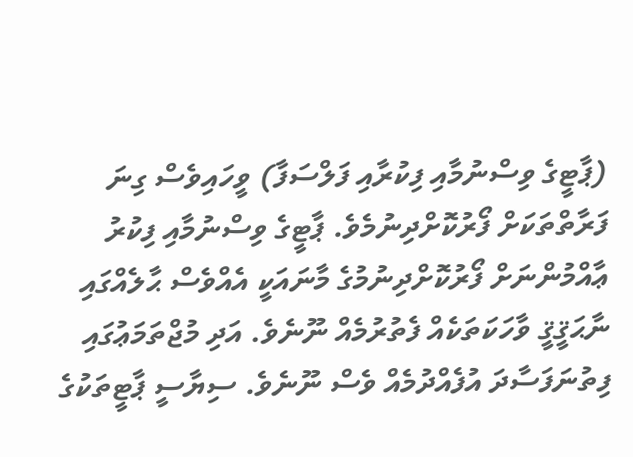(ޕާޓީގެ ވިސްނުމާއި ފިކުރާއި ފަލްސަފާ) ވީހައިވެސް ގިނަ ފަރާތްތަކަށް ފޯރުކޮށްދިނުމެވެ. ޕާޓީގެ ވިސްނުމާއި ފިކުރު ޢާއްމުންނަށް ފޯރުކޮށްދިނުމުގެ މާނައަކީ އެއްވެސް ޙާލެއްގައި ނާޙަޤީޤީ ވާހަކަތަކެއް ފެތުރުމެއް ނޫނެވެ. އަދި މުޖްތަމަޢުގައި ފިތުނަފަސާދަ އުފެއްދުމެއް ވެސް ނޫނެވެ. ސިޔާސީ ޕާޓީތަކުގެ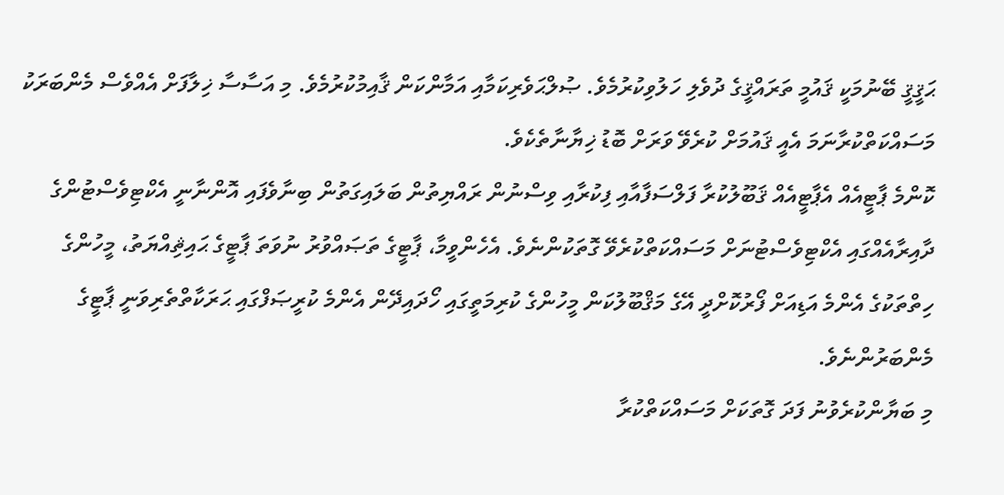ޙަޤީޤީ ބޭނުމަކީ ޤައުމީ ތަރައްޤީގެ ދުވެލި ހަލުވިކުރުމެވެ. ޞުލްޙަވެރިކަމާއި އަމާންކަން ޤާއިމުކުރުމެވެ. މި އަސާސާ ޚިލާފަށް އެއްވެސް މެންބަރަކު މަސައްކަތްކުރާނަމަ އެއީ ޤައުމަށް ކުރެވޭ ވަރަށް ބޮޑު ޚިޔާނާތެކެވެ.
ކޮންމެ ޕާޓީއެއް އެޕާޓީއެއް ޤަބޫލުކުރާ ފަލްސަފާއާއި ފިކުރާއި ވިސްނުން ރައްޔިތުން ބަލައިގަތުން ބިނާވެފައި އޮންނާނީ އެކްޓިވެސްޓުންގެ ދާއިރާއެއްގައި އެކްޓިވެސްޓުނަށް މަސައްކަތްކުރެވޭ ގޮތަކުންނެވެ. އެހެންވީމާ، ޕާޓީގެ ތަޞައްވުރު ނުވަތަ ޕާޓީގެ ޙައިޘިއްޔަތު، މީހުންގެ ހިތްތަކުގެ އެންމެ އަޑިއަށް ފޯރުކޮށްދީ އޭގެ މަޤްބޫލުކަން މީހުންގެ ކުރިމަތީގައި ހޯދައިދޭން އެންމެ ކުރީޞަފްގައި ޙަރަކާތްތެރިވަނީ ޕާޓީގެ މެންބަރުންނެވެ.
މި ބަޔާންކުރެވުނު ފަދަ ގޮތަކަށް މަސައްކަތްކުރާ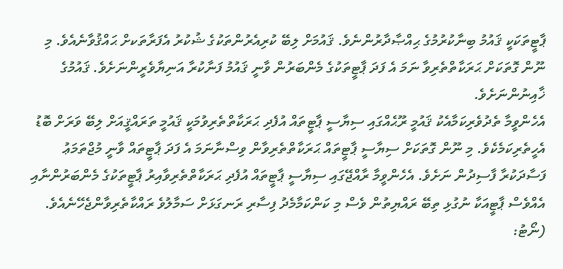ޕާޓީތަކަކީ ޤައުމު ބިނާކުރުމުގެ ޙިއްޞާދާރުންނެވެ. ޤައުމަށް ލިބޭ ކުރިއެރުންތަކުގެ ޝުކުރު އެފަރާތަކށް ޙައްޤުވާނެއެވެ. މި ނޫން ގޮތަކަށް ޙަރަކާތްތެރިވާ ނަމަ އެ ފަދަ ޕާޓީތަކުގެ މެންބަރުން ވާނީ ޤައުމު ފަނާކުރާ އަނިޔާވެރީންނަށެވެ. ޤައުމުގެ ޚާއިނުންނަށެވެ.
އެހެންވީމާ ތެދުވެރިކަމާއެކު ޤައުމީ ރޫޙެއްގައި ސިޔާސީ ޕާޓީތައް އުފެދި ޙަރަކާތްތެރިވުމަކީ ޤައުމީ ތަރައްޤީއަށް ލިބޭ ވަރަށް ބޮޑު އެހީތެރިކަމެކެވެ. މި ނޫން ގޮތަކަށް ސިޔާސީ ޕާޓީތައް ޙަރަކާތްތެރިވާން ވިސްނާނަމަ އެ ފަދަ ޕާޓީތައް ވާނީ މުޖްތަމަޢު ފަސާދަކުރާ ފާސިދުން ނަށެވެ. އެހެންވީމާ ރާއްޖޭގައި ސިޔާސީ ޕާޓީތައް އުފެދި ޙަރަކާތްތެރިވާއިރު ޕާޓީތަކުގެ މެންބަރުންނާއި އެއްވެސް ޕާޓީއަކާ ނުގުޅި ތިބޭ ރައްޔިތުން ވެސް މި ކަންކަމާމެދު ފިސާރި ރަނގަޅަށް ސަމާލުވެ ރައްކާތެރިވާންޖެހޭނެއެވެ.
(ނޯޓު: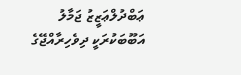ޢަބްދުލްޢަޒީޒު ޖަމާލު އަބޫބަކުރަކީ ދިވެހިރާއްޖޭގެ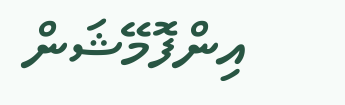އިންފޮމޭޝަން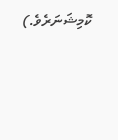ކޮމިޝަނަރެވެ.)